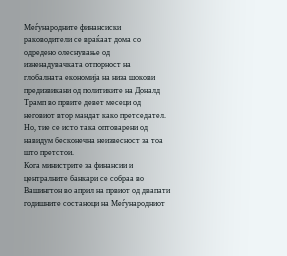Меѓународните финансиски раководители се враќаат дома со одредено олеснување од изненадувачката отпорност на глобалната економија на низа шокови предизвикани од политиките на Доналд Трамп во првите девет месеци од неговиот втор мандат како претседател. Но, тие се исто така оптоварени од навидум бесконечна неизвесност за тоа што претстои.
Кога министрите за финансии и централните банкари се собраа во Вашингтон во април на првиот од двапати годишните состаноци на Меѓународниот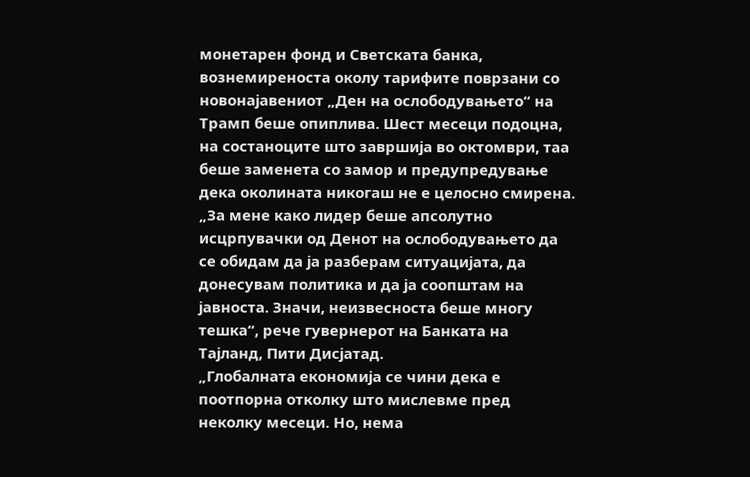монетарен фонд и Светската банка, вознемиреноста околу тарифите поврзани со новонајавениот „Ден на ослободувањето“ на Трамп беше опиплива. Шест месеци подоцна, на состаноците што завршија во октомври, таа беше заменета со замор и предупредување дека околината никогаш не е целосно смирена.
„За мене како лидер беше апсолутно исцрпувачки од Денот на ослободувањето да се обидам да ја разберам ситуацијата, да донесувам политика и да ја соопштам на јавноста. Значи, неизвесноста беше многу тешка“, рече гувернерот на Банката на Тајланд, Пити Дисјатад.
„Глобалната економија се чини дека е поотпорна отколку што мислевме пред неколку месеци. Но, нема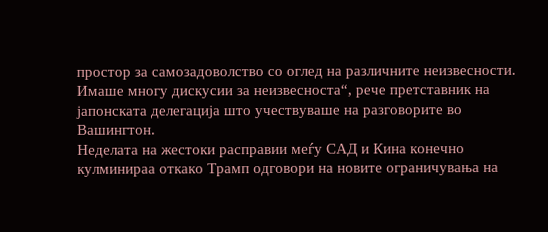простор за самозадоволство со оглед на различните неизвесности. Имаше многу дискусии за неизвесноста“, рече претставник на јапонската делегација што учествуваше на разговорите во Вашингтон.
Неделата на жестоки расправии меѓу САД и Кина конечно кулминираа откако Трамп одговори на новите ограничувања на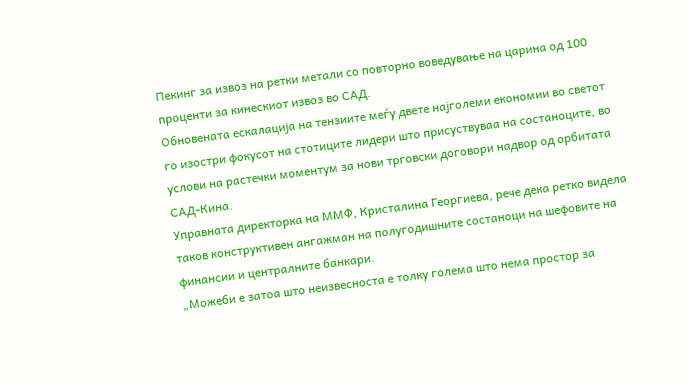Пекинг за извоз на ретки метали со повторно воведување на царина од 100 проценти за кинескиот извоз во САД.
Обновената ескалација на тензиите меѓу двете најголеми економии во светот го изостри фокусот на стотиците лидери што присуствуваа на состаноците, во услови на растечки моментум за нови трговски договори надвор од орбитата САД-Кина.
Управната директорка на ММФ, Кристалина Георгиева, рече дека ретко видела таков конструктивен ангажман на полугодишните состаноци на шефовите на финансии и централните банкари.
„Можеби е затоа што неизвесноста е толку голема што нема простор за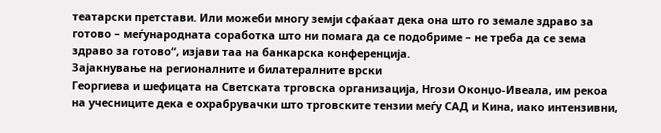театарски претстави. Или можеби многу земји сфаќаат дека она што го земале здраво за готово – меѓународната соработка што ни помага да се подобриме – не треба да се зема здраво за готово“, изјави таа на банкарска конференција.
Зајакнување на регионалните и билатералните врски
Георгиева и шефицата на Светската трговска организација, Нгози Оконџо-Ивеала, им рекоа на учесниците дека е охрабрувачки што трговските тензии меѓу САД и Кина, иако интензивни,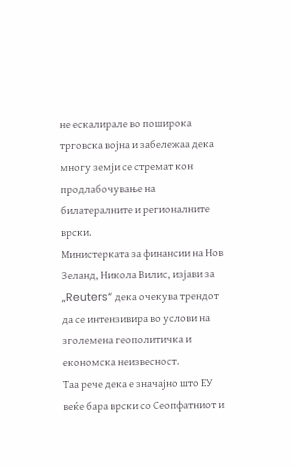не ескалирале во поширока трговска војна и забележаа дека многу земји се стремат кон продлабочување на билатералните и регионалните врски.
Министерката за финансии на Нов Зеланд, Никола Вилис, изјави за „Reuters“ дека очекува трендот да се интензивира во услови на зголемена геополитичка и економска неизвесност.
Таа рече дека е значајно што ЕУ веќе бара врски со Сеопфатниот и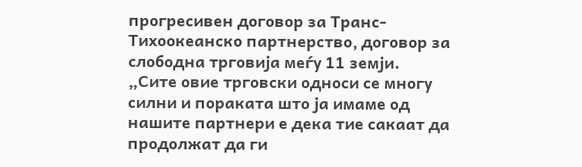прогресивен договор за Транс-Тихоокеанско партнерство, договор за слободна трговија меѓу 11 земји.
„Сите овие трговски односи се многу силни и пораката што ја имаме од нашите партнери е дека тие сакаат да продолжат да ги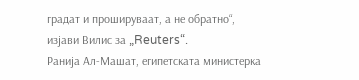градат и прошируваат, а не обратно“, изјави Вилис за „Reuters“.
Ранија Ал-Машат, египетската министерка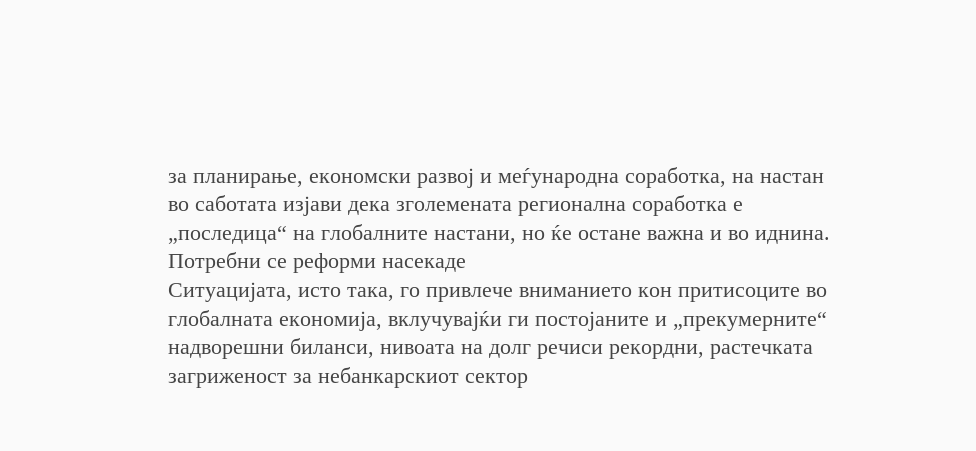за планирање, економски развој и меѓународна соработка, на настан во саботата изјави дека зголемената регионална соработка е „последица“ на глобалните настани, но ќе остане важна и во иднина.
Потребни се реформи насекаде
Ситуацијата, исто така, го привлече вниманието кон притисоците во глобалната економија, вклучувајќи ги постојаните и „прекумерните“ надворешни биланси, нивоата на долг речиси рекордни, растечката загриженост за небанкарскиот сектор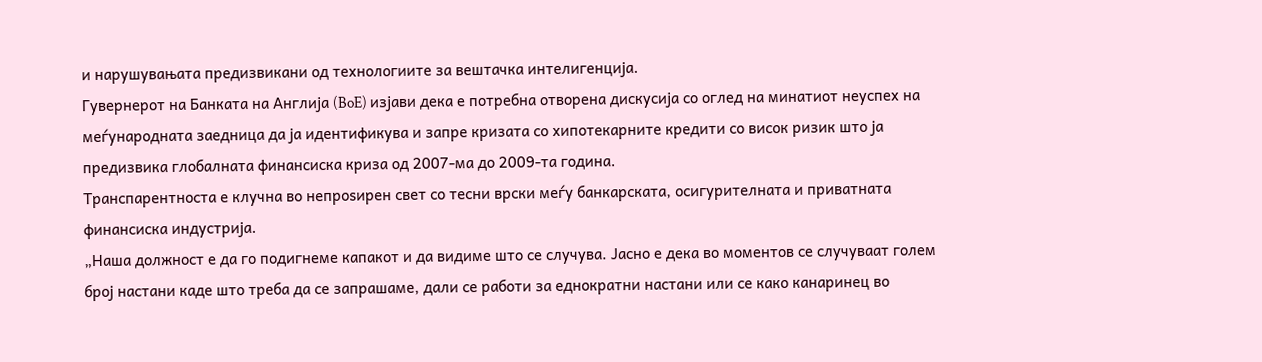и нарушувањата предизвикани од технологиите за вештачка интелигенција.
Гувернерот на Банката на Англија (BoE) изјави дека е потребна отворена дискусија со оглед на минатиот неуспех на меѓународната заедница да ја идентификува и запре кризата со хипотекарните кредити со висок ризик што ја предизвика глобалната финансиска криза од 2007-ма до 2009-та година.
Транспарентноста е клучна во непроѕирен свет со тесни врски меѓу банкарската, осигурителната и приватната финансиска индустрија.
„Наша должност е да го подигнеме капакот и да видиме што се случува. Јасно е дека во моментов се случуваат голем број настани каде што треба да се запрашаме, дали се работи за еднократни настани или се како канаринец во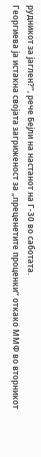рудникот за јаглен?“, рече Бејли на настанот на Г-30 во саботата.
Георгиева ја истакна својата загриженост за „преценетите проценки“ откако ММФ во вторникот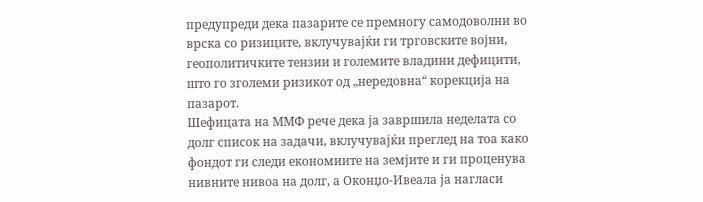предупреди дека пазарите се премногу самодоволни во врска со ризиците, вклучувајќи ги трговските војни, геополитичките тензии и големите владини дефицити, што го зголеми ризикот од „нередовна“ корекција на пазарот.
Шефицата на ММФ рече дека ја завршила неделата со долг список на задачи, вклучувајќи преглед на тоа како фондот ги следи економиите на земјите и ги проценува нивните нивоа на долг, а Оконџо-Ивеала ја нагласи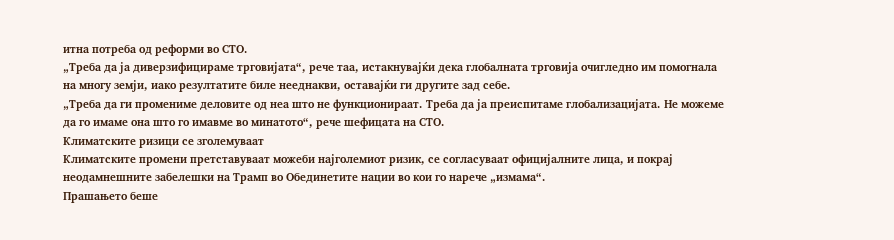итна потреба од реформи во СТО.
„Треба да ја диверзифицираме трговијата“, рече таа, истакнувајќи дека глобалната трговија очигледно им помогнала на многу земји, иако резултатите биле нееднакви, оставајќи ги другите зад себе.
„Треба да ги промениме деловите од неа што не функционираат. Треба да ја преиспитаме глобализацијата. Не можеме да го имаме она што го имавме во минатото“, рече шефицата на СТО.
Климатските ризици се зголемуваат
Климатските промени претставуваат можеби најголемиот ризик, се согласуваат официјалните лица, и покрај неодамнешните забелешки на Трамп во Обединетите нации во кои го нарече „измама“.
Прашањето беше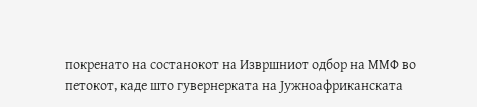покренато на состанокот на Извршниот одбор на ММФ во петокот, каде што гувернерката на Јужноафриканската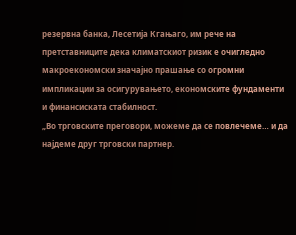резервна банка, Лесетија Кгањаго, им рече на претставниците дека климатскиот ризик е очигледно макроекономски значајно прашање со огромни импликации за осигурувањето, економските фундаменти и финансиската стабилност.
„Во трговските преговори, можеме да се повлечеме… и да најдеме друг трговски партнер.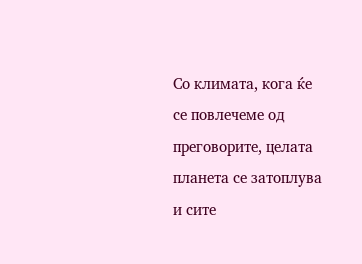Со климата, кога ќе се повлечеме од преговорите, целата планета се затоплува и сите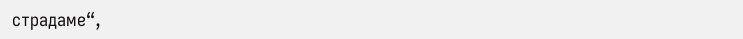страдаме“,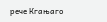рече Кгањаго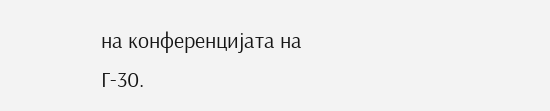на конференцијата на Г-30.